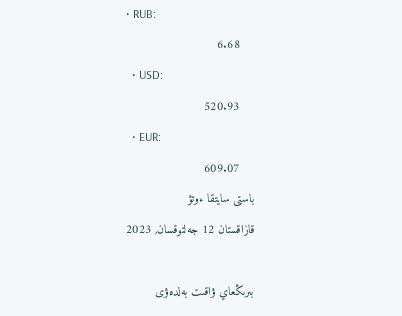• RUB:
    6.68
  • USD:
    520.93
  • EUR:
    609.07
باستى سايتقا ءوتۋ
قازاقستان 12 جەلتوقسان, 2023

بىرىڭعاي ۋاقىت بەلدەۋى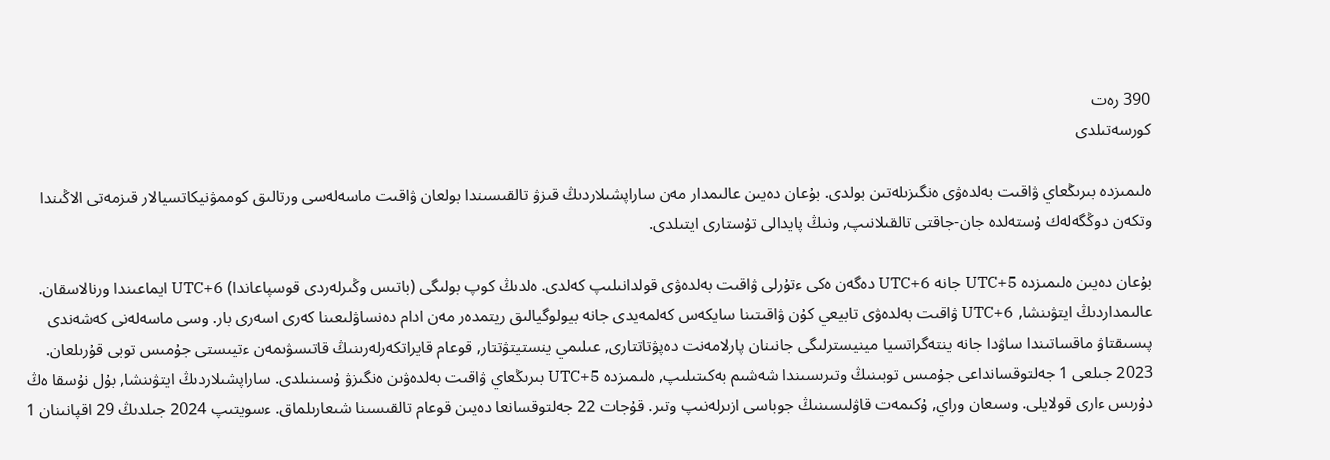390 رەت
كورسەتىلدى

ەلىمىزدە بىرىڭعاي ۋاقىت بەلدەۋى ەنگىزىلەتىن بولدى. بۇعان دەيىن عالىمدار مەن ساراپشىلاردىڭ قىزۋ تالقىسىندا بولعان ۋاقىت ماسەلەسى ورتالىق كوممۋنيكاتسيالار قىزمەتى الاڭىندا وتكەن دوڭگەلەك ۇستەلدە جان-جاقتى تالقىلانىپ, ونىڭ پايدالى تۇستارى ايتىلدى.

بۇعان دەيىن ەلىمىزدە UTC+5 جانە UTC+6 دەگەن ەكى ءتۇرلى ۋاقىت بەلدەۋى قولدانىلىپ كەلدى. ەلدىڭ كوپ بولىگى (باتىس وڭىرلەردى قوسپاعاندا) UTC+6 ايماعىندا ورنالاسقان. عالىمداردىڭ ايتۋىنشا, UTC+6 ۋاقىت بەلدەۋى تابيعي كۇن ۋاقىتىنا سايكەس كەلمەيدى جانە بيولوگيالىق ريتمدەر مەن ادام دەنساۋلىعىنا كەرى اسەرى بار. وسى ماسەلەنى كەشەندى پىسىقتاۋ ماقساتىندا ساۋدا جانە ينتەگراتسيا مينيسترلىگى جانىنان پارلامەنت دەپۋتاتتارى, عىلىمي ينستيتۋتتار, قوعام قايراتكەرلەرىنىڭ قاتىسۋىمەن ءتيىستى جۇمىس توبى قۇرىلعان. 2023 جىلعى 1 جەلتوقسانداعى جۇمىس توبىنىڭ وتىرىسىندا شەشىم بەكىتىلىپ, ەلىمىزدە UTC+5 بىرىڭعاي ۋاقىت بەلدەۋىن ەنگىزۋ ۇسىنىلدى. ساراپشىلاردىڭ ايتۋىنشا, بۇل نۇسقا ەڭ دۇرىس ءارى قولايلى. وسىعان وراي, ۇكىمەت قاۋلىسىنىڭ جوباسى ازىرلەنىپ وتىر. قۇجات 22 جەلتوقسانعا دەيىن قوعام تالقىسىنا شىعارىلماق. ءسويتىپ 2024 جىلدىڭ 29 اقپانىنان 1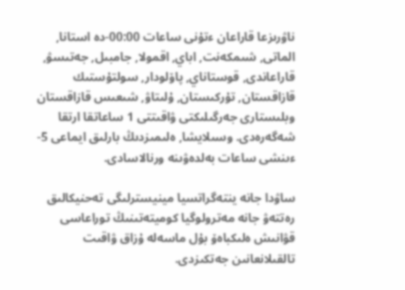ناۋرىزعا قاراعان ءتۇنى ساعات 00:00-دە استانا, الماتى, شىمكەنت, اباي, اقمولا, جامبىل, جەتىسۋ, قاراعاندى, قوستاناي, پاۆلودار, سولتۇستىك قازاقستان, تۇركىستان, ۇلىتاۋ, شىعىس قازاقستان وبلىستارى جەرگىلىكتى ۋاقىتتى 1 ساعاتقا ارتقا شەگەرەدى. وسىلايشا, ەلىمىزدىڭ بارلىق ايماعى 5-ءىنشى ساعات بەلدەۋىنە ورنالاسادى.

ساۋدا جانە ينتەگراتسيا مينيسترلىگى تەحنيكالىق رەتتەۋ جانە مەترولوگيا كوميتەتىنىڭ توراعاسى قۋانىش ەلىكباەۆ بۇل ماسەلە ۇزاق ۋاقىت تالقىلانعانىن جەتكىزدى.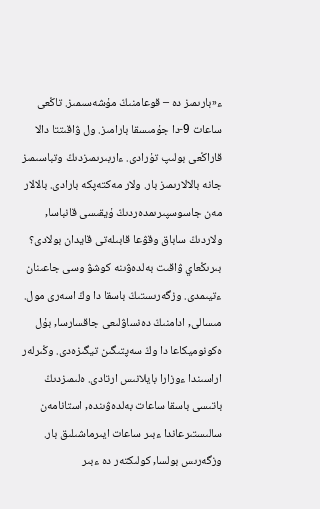ء«بارىمىز دە – قوعامنىڭ مۇشەسىمىز. تاڭعى ساعات 9-دا جۇمىسقا بارامىز. ول ۋاقىتتا دالا قاراڭعى بولىپ تۇرادى. ءاربىرىمىزدىڭ وتباسىمىز جانە بالالارىمىز بار. ولار مەكتەپكە بارادى. بالالار مەن جاسوسپىرىمدەردىڭ ۇيقىسى قانباسا, ولاردىڭ ساباق وقۋعا قابىلەتى قايدان بولادى؟ بىرىڭعاي ۋاقىت بەلدەۋىنە كوشۋ وسى جاعىنان ءتيىمدى. وزگەرىستىڭ باسقا دا وڭ اسەرى مول. مىسالى, ادامنىڭ دەنساۋلىعى جاقسارسا, بۇل ەكونوميكاعا دا وڭ سەپتىگىن تيگىزەدى. وڭىرلەر اراسىندا ءوزارا بايلانىس ارتادى. ەلىمىزدىڭ باتىسى باسقا ساعات بەلدەۋىندە, استانامەن سالىستىرعاندا ءبىر ساعات ايىرماشىلىق بار. وزگەرىس بولسا, كولىكتەر دە ءبىر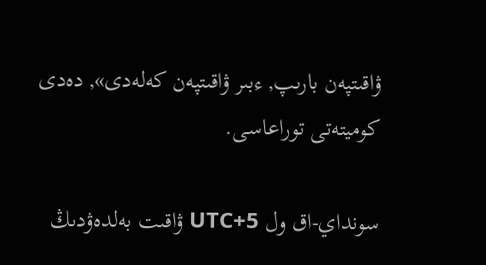ۋاقىتپەن بارىپ, ءبىر ۋاقىتپەن كەلەدى», دەدى كوميتەتى توراعاسى.

سونداي-اق ول UTC+5 ۋاقىت بەلدەۋدىڭ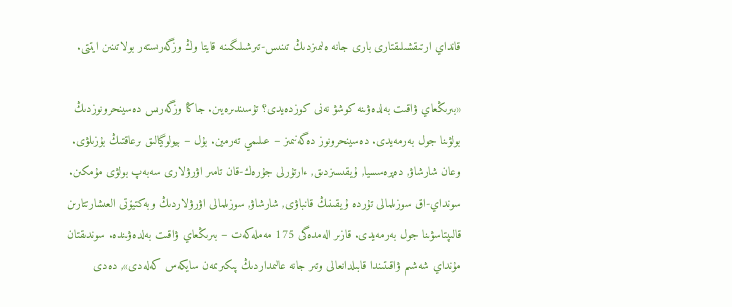قانداي ارتىقشىلىقتارى بارى جانە ەلىمىزدىڭ تىنىس-تىرشىلىگىنە قايتا وڭ وزگەرىستەر بولاتىنىن ايتتى.

«بىرىڭعاي ۋاقىت بەلدەۋىنە كوشۋ نەنى كوزدەيدى؟ تۇسىندىرەيىن. جاڭا وزگەرىس دەسينحرونوزدىڭ بولۋىنا جول بەرمەيدى. دەسينحرونوز دەگەنىمىز – عىلىمي تەرمين. بۇل – بيولوگيالىق ىرعاقتىڭ بۇزىلۋى. وعان شارشاۋ, دەپرەسسيا, ۇيقىسىزدىق, ءارتۇرلى جۇرەك-قان تامىر اۋرۋلارى سەبەپ بولۋى مۇمكىن. سونداي-اق سوزىلمالى تۇردە ۇيقىنىڭ قانباۋى, شارشاۋ, سوزىلمالى اۋرۋلاردىڭ وبەكتيۆتى العىشارتتارىن قالىپتاسۋىنا جول بەرمەيدى. قازىر الەمدەگى 175 مەملەكەت – بىرىڭعاي ۋاقىت بەلدەۋىندە. سوندىقتان مۇنداي شەشىم ۋاقىتىندا قابىلدانعالى وتىر جانە عالىمداردىڭ پىكىرىمەن سايكەس كەلەدى», دەدى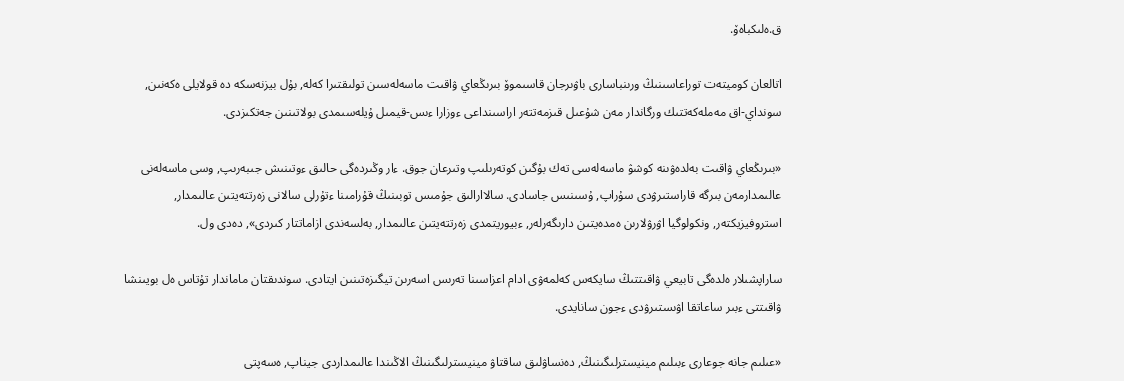ق.ەلىكباەۆ.

اتالعان كوميتەت توراعاسىنىڭ ورىنباسارى باۋىرجان قاسىموۆ بىرىڭعاي ۋاقىت ماسەلەسىن تولىقتىرا كەلە, بۇل بيزنەسكە دە قولايلى ەكەنىن, سونداي-اق مەملەكەتتىك ورگاندار مەن شۇعىل قىزمەتتەر اراسىنداعى ءوزارا ءىس-قيمىل ۇيلەسىمدى بولاتىنىن جەتكىزدى.

«بىرىڭعاي ۋاقىت بەلدەۋىنە كوشۋ ماسەلەسى تەك بۇگىن كوتەرىلىپ وتىرعان جوق. ءار وڭىردەگى حالىق ءوتىنىش جىبەرىپ, وسى ماسەلەنى عالىمدارمەن بىرگە قاراستىرۋدى سۇراپ, ۇسىنىس جاسادى. سالاارالىق جۇمىس توبىنىڭ قۇرامىنا ءتۇرلى سالانى زەرتتەيتىن عالىمدار, استروفيزيكتەر, ونكولوگيا اۋرۋلارىن ەمدەيتىن دارىگەرلەر, ءبيوريتمدى زەرتتەيتىن عالىمدار, بەلسەندى ازاماتتار كىردى», دەدى ول.

ساراپشىلار ەلدەگى تابيعي ۋاقىتتىڭ سايكەس كەلمەۋى ادام اعزاسىنا تەرىس اسەرىن تيگىزەتىنىن ايتادى. سوندىقتان ماماندار تۇتاس ەل بويىنشا ۋاقىتتى ءبىر ساعاتقا اۋىستىرۋدى ءجون سانايدى.

«عىلىم جانە جوعارى ءبىلىم مينيسترلىگىنىڭ, دەنساۋلىق ساقتاۋ مينيسترلىگىنىڭ الاڭىندا عالىمداردى جيناپ, ەسەپتى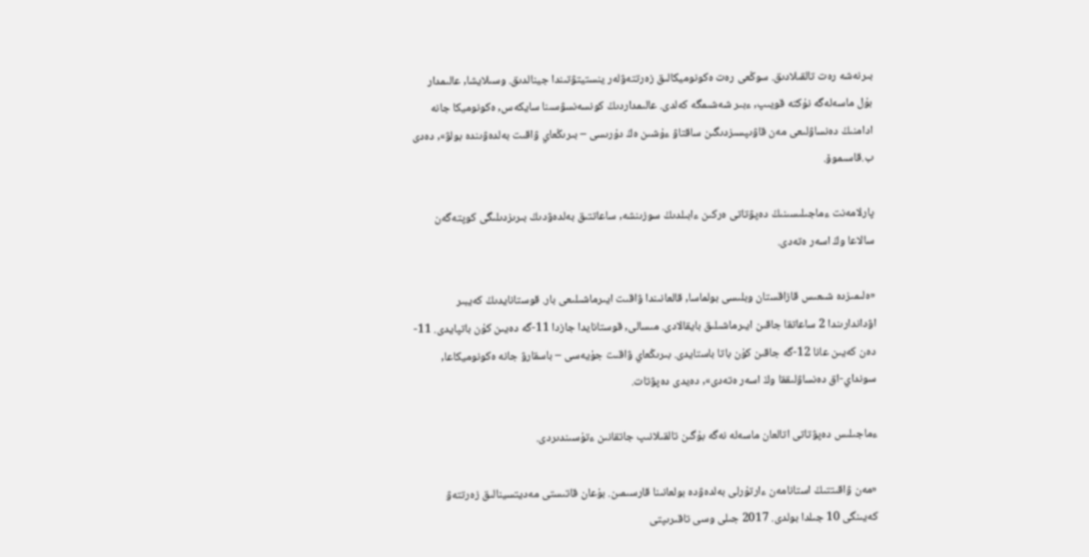بىرنەشە رەت تالقىلادىق. سوڭعى رەت ەكونوميكالىق زەرتتەۋلەر ينستيتۋتىندا جينالدىق. وسىلايشا, عالىمدار بۇل ماسەلەگە نۇكتە قويىپ, ءبىر شەشىمگە كەلدى. عالىمداردىڭ كونسەنسۋسىنا سايكەس, ەكونوميكا جانە ادامنىڭ دەنساۋلىعى مەن قاۋىپسىزدىگىن ساقتاۋ ءۇشىن ەڭ دۇرىسى – بىرىڭعاي ۋاقىت بەلدەۋىندە بولۋ», دەدى ب.قاسىموۆ.

پارلامەنت ءماجىلىسىنىڭ دەپۋتاتى ەركىن ءابىلدىڭ سوزىنشە, ساعاتتىق بەلدەۋدىڭ بىرىزدىلىگى كوپتەگەن سالاعا وڭ اسەر ەتەدى.

«ەلىمىزدە شىعىس قازاقستان وبلىسى بولماسا, قالعانىندا ۋاقىت ايىرماشىلىعى بار. قوستانايدىڭ كەيبىر اۋداندارىندا 2 ساعاتقا جاقىن ايىرماشىلىق بايقالادى. مىسالى, قوستانايدا جازدا 11-گە دەيىن كۇن باتپايدى. 11-دەن كەيىن عانا 12-گە جاقىن كۇن باتا باستايدى. بىرىڭعاي ۋاقىت جۇيەسى – باسقارۋ جانە ەكونوميكاعا, سونداي-اق دەنساۋلىققا وڭ اسەر ەتەدى», دەيدى دەپۋتات.

ءماجىلىس دەپۋتاتى اتالعان ماسەلە نەگە بۇگىن تالقىلانىپ جاتقانىن ءتۇسىندىردى.

«مەن ۋاقىتتىڭ استانامەن ءارتۇرلى بەلدەۋدە بولعانىنا قارسىمىن. بۇعان قاتىستى مەديتسينالىق زەرتتەۋ كەيىنگى 10 جىلدا بولدى. 2017 جىلى وسى تاقىرىپتى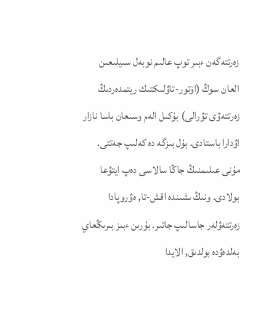زەرتتەگەن ءبىر توپ عالىم نوبەل سىيلىعىن العان سوڭ (اۆتور-تاۋلىكتىك ريتمدەردىڭ زەرتتەۋى تۋرالى) بۇكىل الەم وسىعان باسا نازار اۋدارا باستادى. بۇل بىزگە دە كەلىپ جەتتى. مۇنى عىلىمنىڭ جاڭا سالاسى دەپ ايتۋعا بولادى. ونىڭ ىشىندە اقش-تا, ەۋروپادا زەرتتەۋلەر جاسالىپ جاتىر. بۇرىن ءبىز بىرىڭعاي بەلدەۋدە بولدىق, الايدا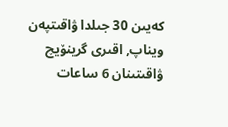كەيىن 30 جىلدا ۋاقىتپەن ويناپ, اقىرى گرينۆيچ ۋاقىتىنان 6 ساعات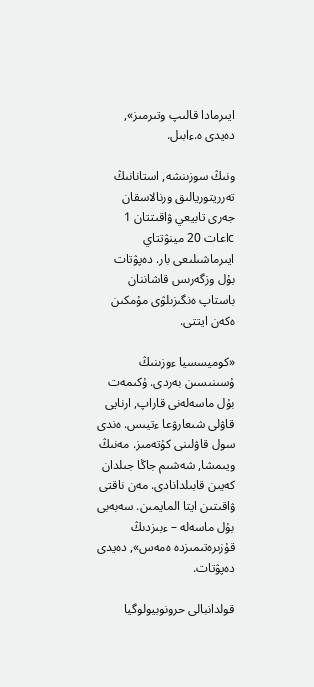ايىرمادا قالىپ وتىرمىز», دەيدى ە.ءابىل.

ونىڭ سوزىنشە, استانانىڭ تەرريتوريالىق ورنالاسقان جەرى تابيعي ۋاقىتتان 1 cاعات 20 مينۋتتاي ايىرماشىلىعى بار. دەپۋتات بۇل وزگەرىس قاشاننان باستاپ ەنگىزىلۋى مۇمكىن ەكەن ايتتى.

«كوميسسيا ءوزىنىڭ ۇسىنىسىن بەردى. ۇكىمەت بۇل ماسەلەنى قاراپ, ارنايى قاۋلى شىعارۋعا ءتيىس. ەندى سول قاۋلىنى كۇتەمىز. مەنىڭ ويىمشا, شەشىم جاڭا جىلدان كەيىن قابىلدانادى. مەن ناقتى ۋاقىتىن ايتا المايمىن. سەبەبى بۇل ماسەلە – ءبىزدىڭ قۇزىرەتىمىزدە ەمەس», دەيدى دەپۋتات.

قولدانبالى حرونوبيولوگيا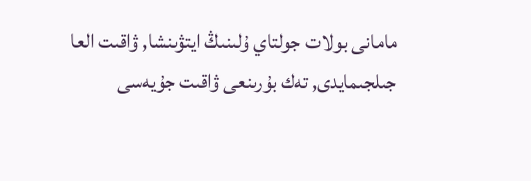مامانى بولات جولتاي ۇلىنىڭ ايتۋىنشا, ۋاقىت العا جىلجىمايدى, تەك بۇرىنعى ۋاقىت جۇيەسى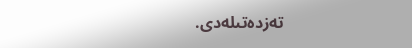تەزدەتىلەدى.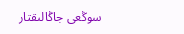سوڭعى جاڭالىقتار